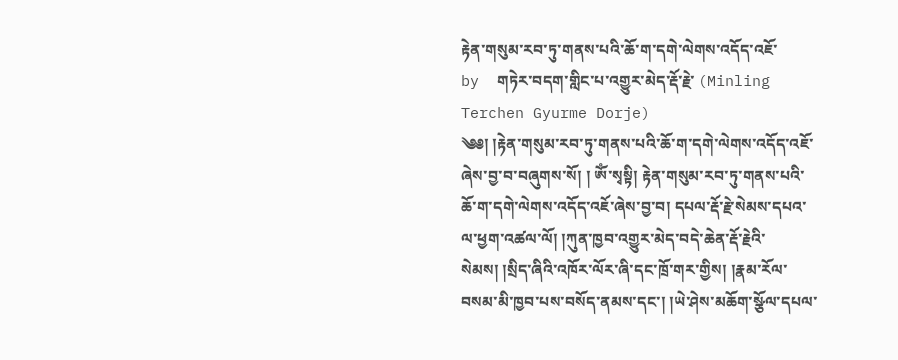རྟེན་གསུམ་རབ་ཏུ་གནས་པའི་ཆོ་ག་དགེ་ལེགས་འདོད་འཇོ་
by  གཏེར་བདག་གླིང་པ་འགྱུར་མེད་རྡོ་རྗེ་ (Minling Terchen Gyurme Dorje)
༄༅། །རྟེན་གསུམ་རབ་ཏུ་གནས་པའི་ཆོ་ག་དགེ་ལེགས་འདོད་འཇོ་ཞེས་བྱ་བ་བཞུགས་སོ། ། ཨོཾ་སྭསྟི། རྟེན་གསུམ་རབ་ཏུ་གནས་པའི་ཆོ་ག་དགེ་ལེགས་འདོད་འཇོ་ཞེས་བྱ་བ། དཔལ་རྡོ་རྗེ་སེམས་དཔའ་ལ་ཕྱག་འཚལ་ལོ། །ཀུན་ཁྱབ་འགྱུར་མེད་བདེ་ཆེན་རྡོ་རྗེའི་སེམས། །སྲིད་ཞིའི་འཁོར་ལོར་ཞི་དང་ཁྲོ་གར་གྱིས། །རྣམ་རོལ་བསམ་མི་ཁྱབ་པས་བསོད་ནམས་དང་། །ཡེ་ཤེས་མཆོག་སྩོལ་དཔལ་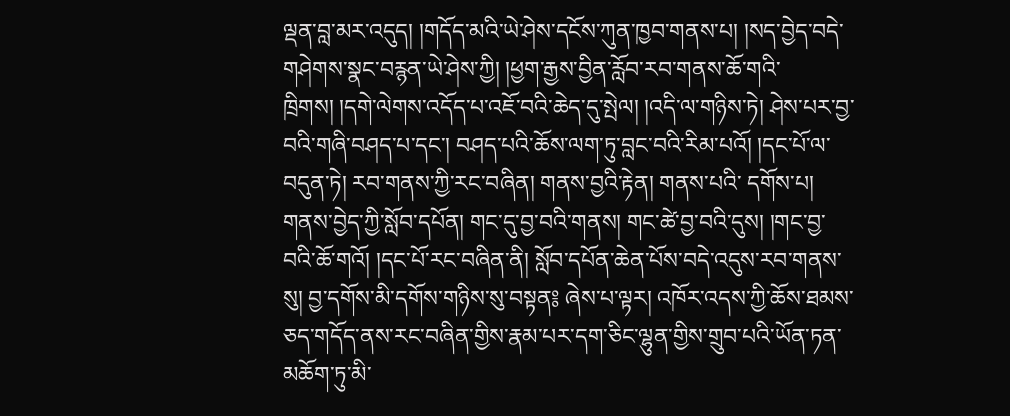ལྡན་བླ་མར་འདུད། །གདོད་མའི་ཡེ་ཤེས་དངོས་ཀུན་ཁྱབ་གནས་པ། །སད་བྱེད་བདེ་གཤེགས་སྣང་བརྙན་ཡེ་ཤེས་ཀྱི། །ཕྱག་རྒྱས་བྱིན་རློབ་རབ་གནས་ཆོ་གའི་ཁྲིགས། །དགེ་ལེགས་འདོད་པ་འཇོ་བའི་ཆེད་དུ་སྤེལ། །འདི་ལ་གཉིས་ཏེ། ཤེས་པར་བྱ་བའི་གཞི་བཤད་པ་དང་། བཤད་པའི་ཆོས་ལག་ཏུ་བླང་བའི་རིམ་པའོ། །དང་པོ་ལ་བདུན་ཏེ། རབ་གནས་ཀྱི་རང་བཞིན། གནས་བྱའི་རྟེན། གནས་པའི་ དགོས་པ། གནས་བྱེད་ཀྱི་སློབ་དཔོན། གང་དུ་བྱ་བའི་གནས། གང་ཚེ་བྱ་བའི་དུས། །གང་བྱ་བའི་ཆོ་གའོ། །དང་པོ་རང་བཞིན་ནི། སློབ་དཔོན་ཆེན་པོས་བདེ་འདུས་རབ་གནས་སུ། བྱ་དགོས་མི་དགོས་གཉིས་སུ་བསྟན༔ ཞེས་པ་ལྟར། འཁོར་འདས་ཀྱི་ཆོས་ཐམས་ཅད་གདོད་ནས་རང་བཞིན་གྱིས་རྣམ་པར་དག་ཅིང་ལྷུན་གྱིས་གྲུབ་པའི་ཡོན་ཏན་མཆོག་ཏུ་མི་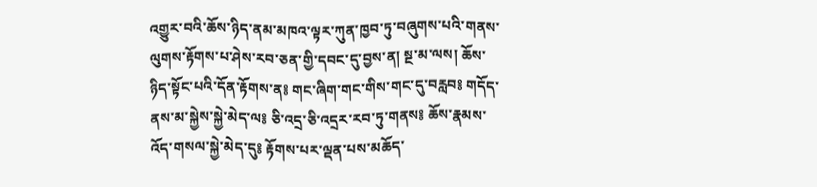འགྱུར་བའི་ཆོས་ཉིད་ནམ་མཁའ་ལྟར་ཀུན་ཁྱབ་ཏུ་བཞུགས་པའི་གནས་ལུགས་རྟོགས་པ་ཤེས་རབ་ཅན་གྱི་དབང་དུ་བྱས་ན། སྔ་མ་ལས། ཆོས་ཉིད་སྟོང་པའི་དོན་རྟོགས་ན༔ གང་ཞིག་གང་གིས་གང་དུ་བརླབ༔ གདོད་ནས་མ་སྐྱེས་སྐྱེ་མེད་ལ༔ ཅི་འདྲ་ཅི་འདྲར་རབ་ཏུ་གནས༔ ཆོས་རྣམས་འོད་གསལ་སྐྱེ་མེད་དུ༔ རྟོགས་པར་ལྡན་པས་མཆོད་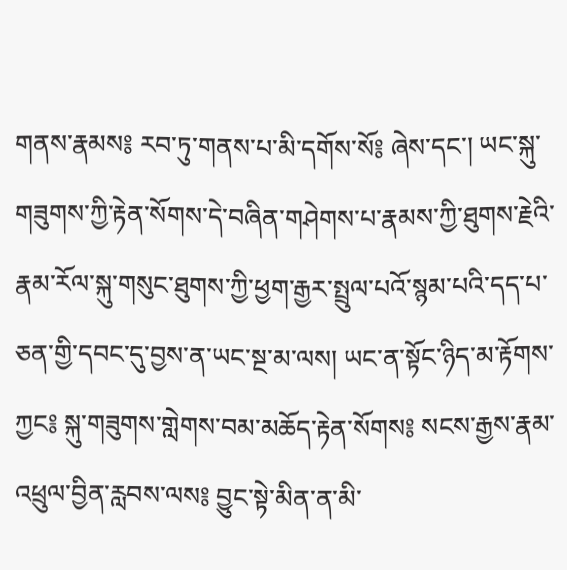གནས་རྣམས༔ རབ་ཏུ་གནས་པ་མི་དགོས་སོ༔ ཞེས་དང་། ཡང་སྐུ་གཟུགས་ཀྱི་རྟེན་སོགས་དེ་བཞིན་གཤེགས་པ་རྣམས་ཀྱི་ཐུགས་རྗེའི་རྣམ་རོལ་སྐུ་གསུང་ཐུགས་ཀྱི་ཕྱག་རྒྱར་སྤྲུལ་པའོ་སྙམ་པའི་དད་པ་ཅན་གྱི་དབང་དུ་བྱས་ན་ཡང་སྔ་མ་ལས། ཡང་ན་སྟོང་ཉིད་མ་རྟོགས་ཀྱང༔ སྐུ་གཟུགས་གླེགས་བམ་མཆོད་རྟེན་སོགས༔ སངས་རྒྱས་རྣམ་འཕྲུལ་བྱིན་རླབས་ལས༔ བྱུང་སྟེ་མིན་ན་མི་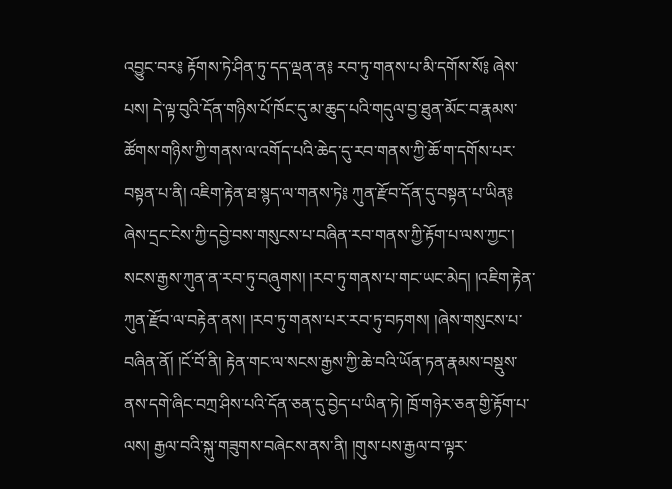འབྱུང་བར༔ རྟོགས་ཏེ་ཤིན་ཏུ་དད་ལྡན་ན༔ རབ་ཏུ་གནས་པ་མི་དགོས་སོ༔ ཞེས་པས། དེ་ལྟ་བུའི་དོན་གཉིས་པོ་ཁོང་དུ་མ་ཆུད་པའི་གདུལ་བྱ་ཐུན་མོང་བ་རྣམས་ཚོགས་གཉིས་ཀྱི་གནས་ལ་འགོད་པའི་ཆེད་དུ་རབ་གནས་ཀྱི་ཆོ་ག་དགོས་པར་བསྟན་པ་ནི། འཇིག་རྟེན་ཐ་སྙད་ལ་གནས་ཏེ༔ ཀུན་རྫོབ་དོན་དུ་བསྟན་པ་ཡིན༔ ཞེས་དྲང་ངེས་ཀྱི་དབྱེ་བས་གསུངས་པ་བཞིན་རབ་གནས་ཀྱི་རྟོག་པ་ལས་ཀྱང་། སངས་རྒྱས་ཀུན་ན་རབ་ཏུ་བཞུགས། །རབ་ཏུ་གནས་པ་གང་ཡང་མེད། །འཇིག་རྟེན་ཀུན་རྫོབ་ལ་བརྟེན་ནས། །རབ་ཏུ་གནས་པར་རབ་ཏུ་བཏགས། །ཞེས་གསུངས་པ་བཞིན་ནོ། །ངོ་བོ་ནི། རྟེན་གང་ལ་སངས་རྒྱས་ཀྱི་ཆེ་བའི་ཡོན་ཏན་རྣམས་བསྡུས་ནས་དགེ་ཞིང་བཀྲ་ཤིས་པའི་དོན་ཅན་དུ་བྱེད་པ་ཡིན་ཏེ། ཁྲོ་གཉེར་ཅན་གྱི་རྟོག་པ་ལས། རྒྱལ་བའི་སྐུ་གཟུགས་བཞེངས་ནས་ནི། །གུས་པས་རྒྱལ་བ་ལྟར་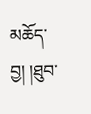མཆོད་བྱ། །ཐུབ་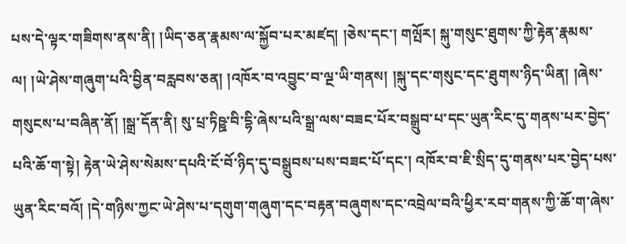པས་དེ་ལྟར་གཟིགས་ནས་ནི། །ཡིད་ཅན་རྣམས་ལ་སྐྱོབ་པར་མཛད། །ཅེས་དང་། གལྤོར། སྐུ་གསུང་ཐུགས་ཀྱི་རྟེན་རྣམས་ལ། །ཡེ་ཤེས་གཞུག་པའི་བྱིན་བརླབས་ཅན། །འཁོར་བ་འབྱུང་བ་ལྔ་ཡི་གནས། །སྐུ་དང་གསུང་དང་ཐུགས་ཉིད་ཡིན། །ཞེས་ གསུངས་པ་བཞིན་ནོ། །སྒྲ་དོན་ནི། སུ་པྲ་ཏིཥྛ་བི་དྷི་ཞེས་པའི་སྒྲ་ལས་བཟང་པོར་བསྒྲུབ་པ་དང་ཡུན་རིང་དུ་གནས་པར་བྱེད་པའི་ཆོ་ག་སྟེ། རྟེན་ཡེ་ཤེས་སེམས་དཔའི་ངོ་བོ་ཉིད་དུ་བསྒྲུབས་པས་བཟང་པོ་དང་། འཁོར་བ་ཇི་སྲིད་དུ་གནས་པར་བྱེད་པས་ཡུན་རིང་བའོ། །དེ་གཉིས་ཀྱང་ཡེ་ཤེས་པ་དགུག་གཞུག་དང་བརྟན་བཞུགས་དང་འབྲེལ་བའི་ཕྱིར་རབ་གནས་ཀྱི་ཆོ་ག་ཞེས་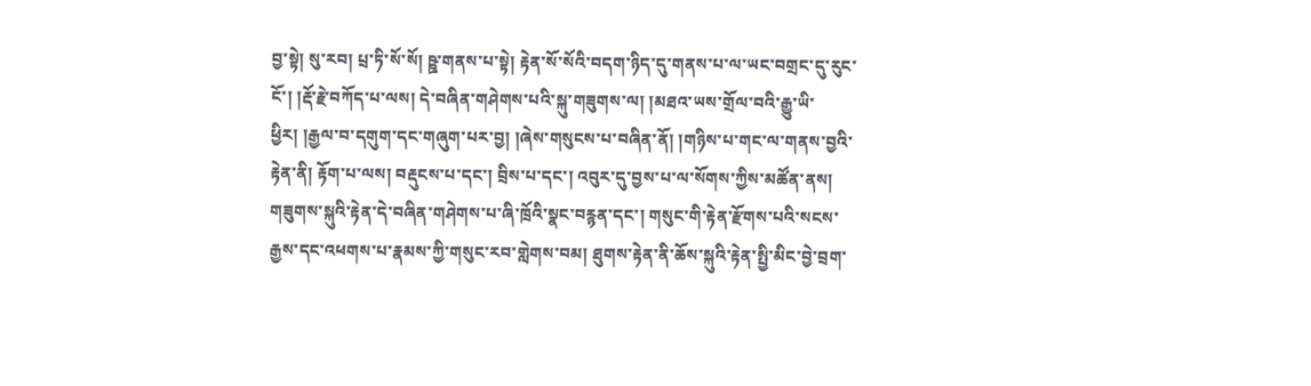བྱ་སྟེ། སུ་རབ། པྲ་ཏི་སོ་སོ། ཥྛ་གནས་པ་སྟེ། རྟེན་སོ་སོའི་བདག་ཉིད་དུ་གནས་པ་ལ་ཡང་བགྲང་དུ་རུང་ངོ་། །རྡོ་རྗེ་བཀོད་པ་ལས། དེ་བཞིན་གཤེགས་པའི་སྐུ་གཟུགས་ལ། །མཐའ་ཡས་གྲོལ་བའི་རྒྱུ་ཡི་ཕྱིར། །རྒྱལ་བ་དགུག་དང་གཞུག་པར་བྱ། །ཞེས་གསུངས་པ་བཞིན་ནོ། །གཉིས་པ་གང་ལ་གནས་བྱའི་རྟེན་ནི། རྟོག་པ་ལས། བརྡུངས་པ་དང་། བྲིས་པ་དང་། འབུར་དུ་བྱས་པ་ལ་སོགས་ཀྱིས་མཚོན་ནས། གཟུགས་སྐུའི་རྟེན་དེ་བཞིན་གཤེགས་པ་ཞི་ཁྲོའི་སྣང་བརྙན་དང་། གསུང་གི་རྟེན་རྫོགས་པའི་སངས་རྒྱས་དང་འཕགས་པ་རྣམས་ཀྱི་གསུང་རབ་གླེགས་བམ། ཐུགས་རྟེན་ནི་ཆོས་སྐུའི་རྟེན་སྤྱི་མིང་བྱེ་བྲག་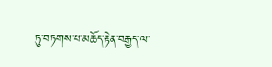ཏུ་བཏགས་པ་མཆོད་རྟེན་བརྒྱད་ལ་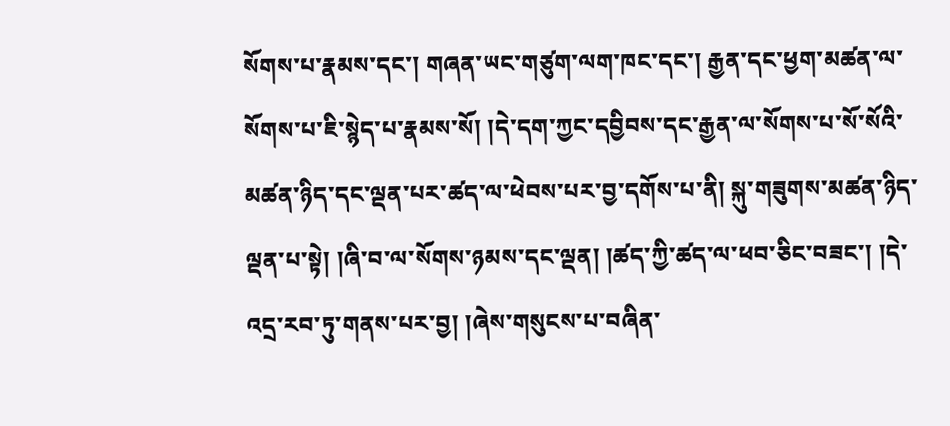སོགས་པ་རྣམས་དང་། གཞན་ཡང་གཙུག་ལག་ཁང་དང་། རྒྱན་དང་ཕྱག་མཚན་ལ་སོགས་པ་ཇི་སྙེད་པ་རྣམས་སོ། །དེ་དག་ཀྱང་དབྱིབས་དང་རྒྱན་ལ་སོགས་པ་སོ་སོའི་མཚན་ཉིད་དང་ལྡན་པར་ཚད་ལ་ཕེབས་པར་བྱ་དགོས་པ་ནི། སྐུ་གཟུགས་མཚན་ཉིད་ལྡན་པ་སྟེ། །ཞི་བ་ལ་སོགས་ཉམས་དང་ལྡན། །ཚད་ཀྱི་ཚད་ལ་ཕབ་ཅིང་བཟང་། །དེ་འདྲ་རབ་ཏུ་གནས་པར་བྱ། །ཞེས་གསུངས་པ་བཞིན་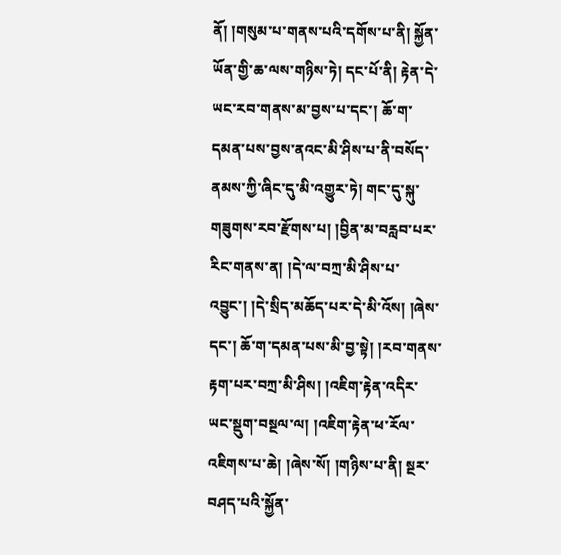ནོ། །གསུམ་པ་གནས་པའི་དགོས་པ་ནི། སྐྱོན་ཡོན་གྱི་ཆ་ལས་གཉིས་ཏེ། དང་པོ་ནི། རྟེན་དེ་ཡང་རབ་གནས་མ་བྱས་པ་དང་། ཆོ་ག་དམན་པས་བྱས་ནའང་མི་ཤིས་པ་ནི་བསོད་ནམས་ཀྱི་ཞིང་དུ་མི་འགྱུར་ཏེ། གང་དུ་སྐུ་གཟུགས་རབ་རྫོགས་པ། །བྱིན་མ་བརླབ་པར་རིང་གནས་ན། །དེ་ལ་བཀྲ་མི་ཤིས་པ་འབྱུང་། །དེ་སྲིད་མཆོད་པར་དེ་མི་འོས། །ཞེས་དང་། ཆོ་ག་དམན་པས་མི་བྱ་སྟེ། །རབ་གནས་རྟག་པར་བཀྲ་མི་ཤིས། །འཇིག་རྟེན་འདིར་ཡང་སྡུག་བསྔལ་ལ། །འཇིག་རྟེན་ཕ་རོལ་འཇིགས་པ་ཆེ། །ཞེས་སོ། །གཉིས་པ་ནི། སྔར་བཤད་པའི་སྐྱོན་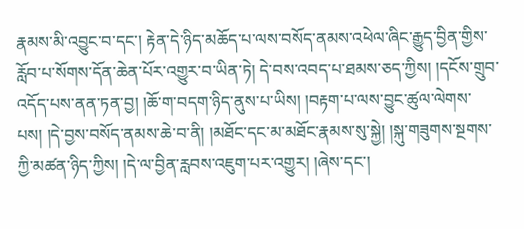རྣམས་མི་འབྱུང་བ་དང་། རྟེན་དེ་ཉིད་མཆོད་པ་ལས་བསོད་ནམས་འཕེལ་ཞིང་རྒྱུད་བྱིན་གྱིས་རློབ་པ་སོགས་དོན་ཆེན་པོར་འགྱུར་བ་ཡིན་ཏེ། དེ་བས་འབད་པ་ཐམས་ཅད་ཀྱིས། །དངོས་གྲུབ་འདོད་པས་ནན་ཏན་བྱ། །ཆོ་ག་བདག་ཉིད་ནུས་པ་ཡིས། །བརྟག་པ་ལས་བྱུང་ཚུལ་ལེགས་པས། །དེ་བྱས་བསོད་ནམས་ཆེ་བ་ནི། །མཐོང་དང་མ་མཐོང་རྣམས་སུ་སྐྱེ། །སྐུ་གཟུགས་སྔགས་ཀྱི་མཚན་ཉིད་ཀྱིས། །དེ་ལ་བྱིན་རླབས་འཇུག་པར་འགྱུར། །ཞེས་དང་།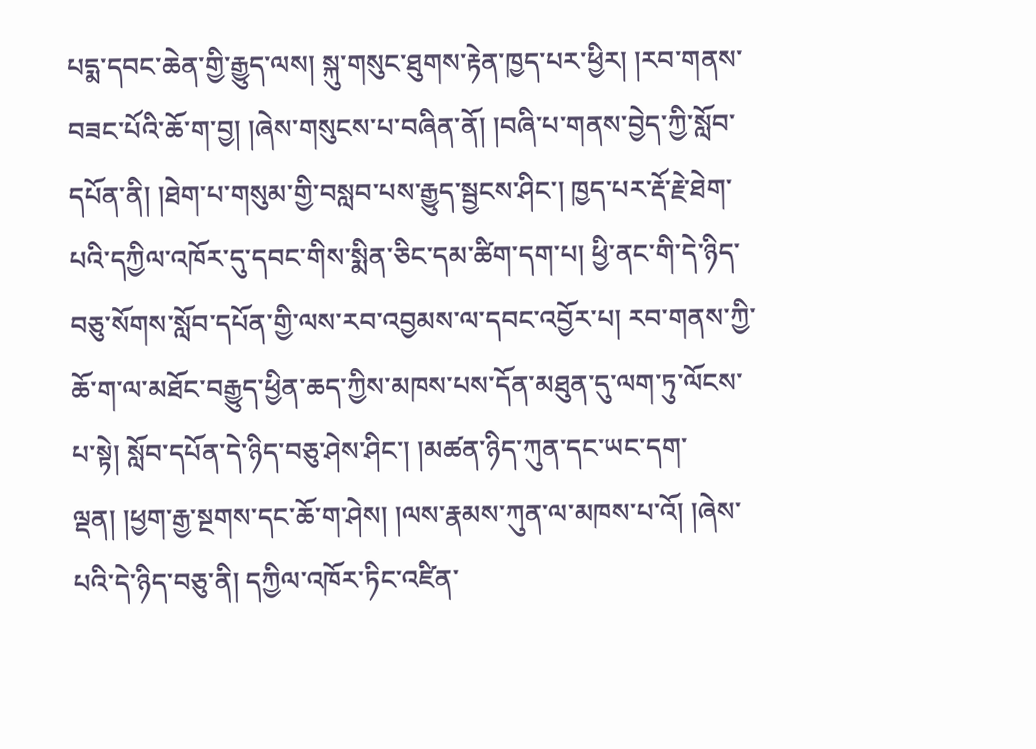པདྨ་དབང་ཆེན་གྱི་རྒྱུད་ལས། སྐུ་གསུང་ཐུགས་རྟེན་ཁྱད་པར་ཕྱིར། །རབ་གནས་བཟང་པོའི་ཆོ་ག་བྱ། །ཞེས་གསུངས་པ་བཞིན་ནོ། །བཞི་པ་གནས་བྱེད་ཀྱི་སློབ་དཔོན་ནི། །ཐེག་པ་གསུམ་གྱི་བསླབ་པས་རྒྱུད་སྦྱངས་ཤིང་། ཁྱད་པར་རྡོ་རྗེ་ཐེག་པའི་དཀྱིལ་འཁོར་དུ་དབང་གིས་སྨིན་ཅིང་དམ་ཚིག་དག་པ། ཕྱི་ནང་གི་དེ་ཉིད་བཅུ་སོགས་སློབ་དཔོན་གྱི་ལས་རབ་འབྱམས་ལ་དབང་འབྱོར་པ། རབ་གནས་ཀྱི་ཆོ་ག་ལ་མཐོང་བརྒྱུད་ཕྱིན་ཆད་ཀྱིས་མཁས་པས་དོན་མཐུན་དུ་ལག་ཏུ་ལོངས་པ་སྟེ། སློབ་དཔོན་དེ་ཉིད་བཅུ་ཤེས་ཤིང་། །མཚན་ཉིད་ཀུན་དང་ཡང་དག་ལྡན། །ཕྱག་རྒྱ་སྔགས་དང་ཆོ་ག་ཤེས། །ལས་རྣམས་ཀུན་ལ་མཁས་པ་འོ། །ཞེས་པའི་དེ་ཉིད་བཅུ་ནི། དཀྱིལ་འཁོར་ཏིང་འཛིན་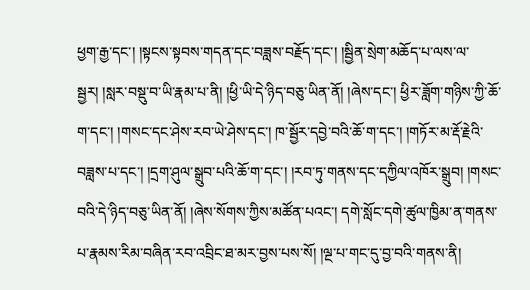ཕྱག་རྒྱ་དང་། །སྟངས་སྟབས་གདན་དང་བཟླས་བརྗོད་དང་། །སྦྱིན་སྲེག་མཆོད་པ་ལས་ལ་སྦྱར། །སླར་བསྡུ་བ་ཡི་རྣམ་པ་ནི། །ཕྱི་ཡི་དེ་ཉིད་བཅུ་ཡིན་ནོ། །ཞེས་དང་། ཕྱིར་ཟློག་གཉིས་ཀྱི་ཆོ་ག་དང་། །གསང་དང་ཤེས་རབ་ཡེ་ཤེས་དང་། ཁ་སྦྱོར་དབྱེ་བའི་ཆོ་ག་དང་། །གཏོར་མ་རྡོ་རྗེའི་བཟླས་པ་དང་། །དྲག་ཤུལ་སྒྲུབ་པའི་ཆོ་ག་དང་། །རབ་ཏུ་གནས་དང་དཀྱིལ་འཁོར་སྒྲུབ། །གསང་བའི་དེ་ཉིད་བཅུ་ཡིན་ནོ། །ཞེས་སོགས་ཀྱིས་མཚོན་པའང་། དགེ་སློང་དགེ་ཚུལ་ཁྱིམ་ན་གནས་པ་རྣམས་རིམ་བཞིན་རབ་འབྲིང་ཐ་མར་བྱས་པས་སོ། །ལྔ་པ་གང་དུ་བྱ་བའི་གནས་ནི།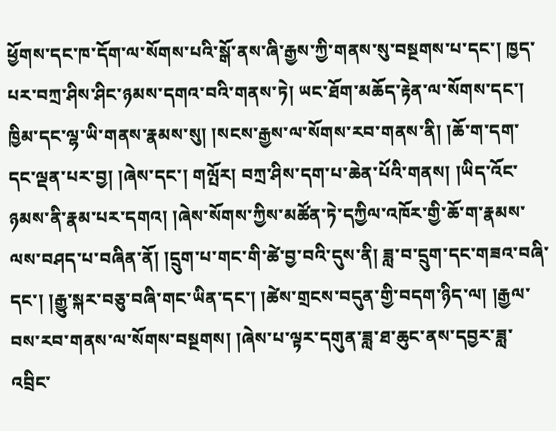ཕྱོགས་དང་ཁ་དོག་ལ་སོགས་པའི་སྒོ་ནས་ཞི་རྒྱས་ཀྱི་གནས་སུ་བསྔགས་པ་དང་། ཁྱད་པར་བཀྲ་ཤིས་ཤིང་ཉམས་དགའ་བའི་གནས་ཏེ། ཡང་ཐོག་མཆོད་རྟེན་ལ་སོགས་དང་། ཁྱིམ་དང་ལྷ་ཡི་གནས་རྣམས་སུ། །སངས་རྒྱས་ལ་སོགས་རབ་གནས་ནི། །ཆོ་ག་དག་དང་ལྡན་པར་བྱ། །ཞེས་དང་། གལྤོར། བཀྲ་ཤིས་དག་པ་ཆེན་པོའི་གནས། །ཡིད་འོང་ཉམས་ནི་རྣམ་པར་དགའ། །ཞེས་སོགས་ཀྱིས་མཚོན་ཏེ་དཀྱིལ་འཁོར་གྱི་ཆོ་ག་རྣམས་ལས་བཤད་པ་བཞིན་ནོ། །དྲུག་པ་གང་གི་ཚེ་བྱ་བའི་དུས་ནི། ཟླ་བ་དྲུག་དང་གཟའ་བཞི་དང་། །རྒྱུ་སྐར་བཅུ་བཞི་གང་ཡིན་དང་། །ཚེས་གྲངས་བདུན་གྱི་བདག་ཉིད་ལ། །རྒྱལ་བས་རབ་གནས་ལ་སོགས་བསྔགས། །ཞེས་པ་ལྟར་དགུན་ཟླ་ཐ་ཆུང་ནས་དབྱར་ཟླ་འབྲིང་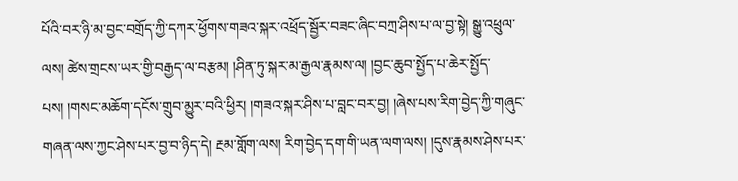པོའི་བར་ཉི་མ་བྱང་བགྲོད་ཀྱི་དཀར་ཕྱོགས་གཟའ་སྐར་འཕྲོད་སྦྱོར་བཟང་ཞིང་བཀྲ་ཤིས་པ་ལ་བྱ་སྟེ། སྒྱུ་འཕྲུལ་ལས། ཚེས་གྲངས་ཡར་གྱི་བརྒྱད་ལ་བརྩམ། །ཤིན་ཏུ་སྐར་མ་རྒྱལ་རྣམས་ལ། །བྱང་ཆུབ་སྤྱོད་པ་ཆེར་སྤྱོད་པས། །གསང་མཆོག་དངོས་གྲུབ་མྱུར་བའི་ཕྱིར། །གཟའ་སྐར་ཤིས་པ་བླང་བར་བྱ། །ཞེས་པས་རིག་བྱེད་ཀྱི་གཞུང་གཞན་ལས་ཀྱང་ཤེས་པར་བྱ་བ་ཉིད་དེ། རྔམ་གློག་ལས། རིག་བྱེད་དག་གི་ཡན་ལག་ལས། །དུས་རྣམས་ཤེས་པར་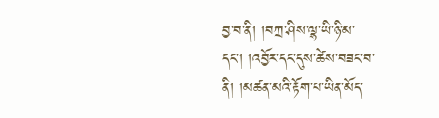བྱ་བ་ནི། །བཀྲ་ཤིས་ལྷ་ཡི་ཉི་མ་དང་། །འབྱོར་དང་དུས་ཚེས་བཟང་བ་ནི། །མཚན་མའི་རྟོག་པ་ཡིན་མོད་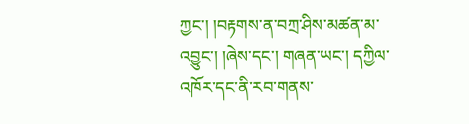ཀྱང་། །བརྟགས་ན་བཀྲ་ཤིས་མཚན་མ་འབྱུང་། །ཞེས་དང་། གཞན་ཡང་། དཀྱིལ་འཁོར་དང་ནི་རབ་གནས་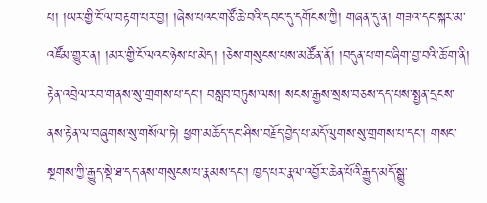པ། །ཡར་གྱི་ངོ་ལ་བརྟག་པར་བྱ། །ཞེས་པའང་གཙོ་ཆེ་བའི་དབང་དུ་དགོངས་ཀྱི། གཞན་དུ་ན། གཟའ་དང་སྐར་མ་འཛོམ་གྱུར་ན། །མར་གྱི་ངོ་ལའང་ཉེས་པ་མེད། །ཅེས་གསུངས་པས་མཚོན་ནོ། །བདུན་པ་གང་ཞིག་བྱ་བའི་ཆོ་ག་ནི། རྟེན་འབྲེལ་རབ་གནས་སུ་གྲགས་པ་དང་། བསླབ་བཏུས་ལས། སངས་རྒྱས་སྲས་བཅས་དད་པས་སྤྱན་དྲངས་ནས་རྟེན་ལ་བཞུགས་སུ་གསོལ་ཏེ། ཕྱག་མཆོད་དང་ཤིས་བརྗོད་བྱེད་པ་མདོ་ལུགས་སུ་གྲགས་པ་དང་། གསང་སྔགས་ཀྱི་རྒྱུད་སྡེ་ཐ་དད་ནས་གསུངས་པ་རྣམས་དང་། ཁྱད་པར་རྣལ་འབྱོར་ཆེན་པོའི་རྒྱུད་མདོ་སྒྱུ་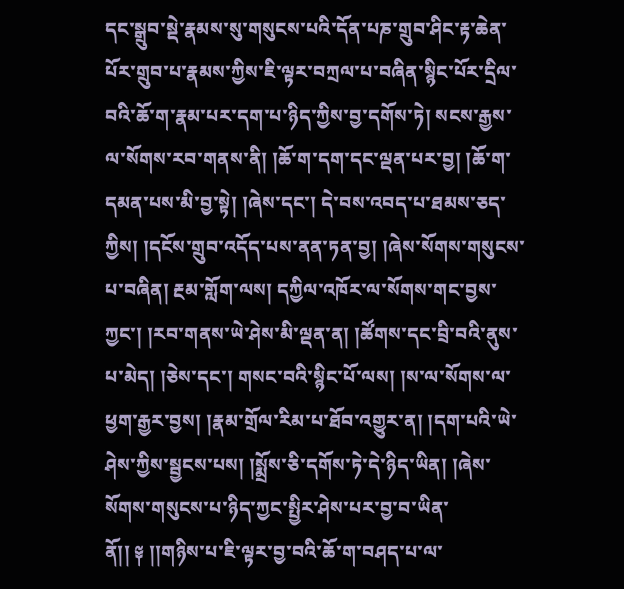དང་སྒྲུབ་སྡེ་རྣམས་སུ་གསུངས་པའི་དོན་པཎ་གྲུབ་ཤིང་རྟ་ཆེན་པོར་གྲུབ་པ་རྣམས་ཀྱིས་ཇི་ལྟར་བཀྲལ་པ་བཞིན་སྙིང་པོར་དྲིལ་བའི་ཆོ་ག་རྣམ་པར་དག་པ་ཉིད་ཀྱིས་བྱ་དགོས་ཏེ། སངས་རྒྱས་ལ་སོགས་རབ་གནས་ནི། །ཆོ་ག་དག་དང་ལྡན་པར་བྱ། །ཆོ་ག་དམན་པས་མི་བྱ་སྟེ། །ཞེས་དང་། དེ་བས་འབད་པ་ཐམས་ཅད་ཀྱིས། །དངོས་གྲུབ་འདོད་པས་ནན་ཏན་བྱ། །ཞེས་སོགས་གསུངས་པ་བཞིན། རྔམ་གློག་ལས། དཀྱིལ་འཁོར་ལ་སོགས་གང་བྱས་ཀྱང་། །རབ་གནས་ཡེ་ཤེས་མི་ལྡན་ན། །ཚོགས་དང་བྲི་བའི་ནུས་པ་མེད། །ཅེས་དང་། གསང་བའི་སྙིང་པོ་ལས། །ས་ལ་སོགས་ལ་ཕྱག་རྒྱར་བྱས། །རྣམ་གྲོལ་རིམ་པ་ཐོབ་འགྱུར་ན། །དག་པའི་ཡེ་ཤེས་ཀྱིས་སྦྱངས་པས། །སྨྲོས་ཅི་དགོས་ཏེ་དེ་ཉིད་ཡིན། །ཞེས་སོགས་གསུངས་པ་ཉིད་ཀྱང་སྤྱིར་ཤེས་པར་བྱ་བ་ཡིན་ནོ།། ༈ །།གཉིས་པ་ཇི་ལྟར་བྱ་བའི་ཆོ་ག་བཤད་པ་ལ་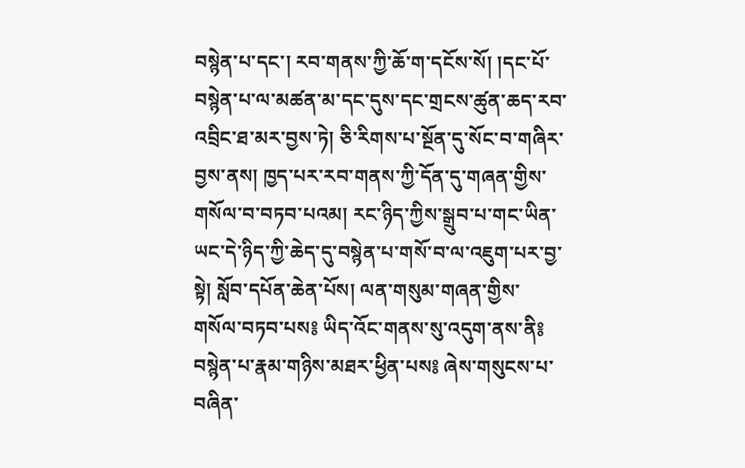བསྙེན་པ་དང་། རབ་གནས་ཀྱི་ཆོ་ག་དངོས་སོ། །དང་པོ་བསྙེན་པ་ལ་མཚན་མ་དང་དུས་དང་གྲངས་ཚུན་ཆད་རབ་འབྲིང་ཐ་མར་བྱས་ཏེ། ཅི་རིགས་པ་སྔོན་དུ་སོང་བ་གཞིར་བྱས་ནས། ཁྱད་པར་རབ་གནས་ཀྱི་དོན་དུ་གཞན་གྱིས་གསོལ་བ་བཏབ་པའམ། རང་ཉིད་ཀྱིས་སྒྲུབ་པ་གང་ཡིན་ཡང་དེ་ཉིད་ཀྱི་ཆེད་དུ་བསྙེན་པ་གསོ་བ་ལ་འཇུག་པར་བྱ་སྟེ། སློབ་དཔོན་ཆེན་པོས། ལན་གསུམ་གཞན་གྱིས་གསོལ་བཏབ་པས༔ ཡིད་འོང་གནས་སུ་འདུག་ནས་ནི༔ བསྙེན་པ་རྣམ་གཉིས་མཐར་ཕྱིན་པས༔ ཞེས་གསུངས་པ་བཞིན་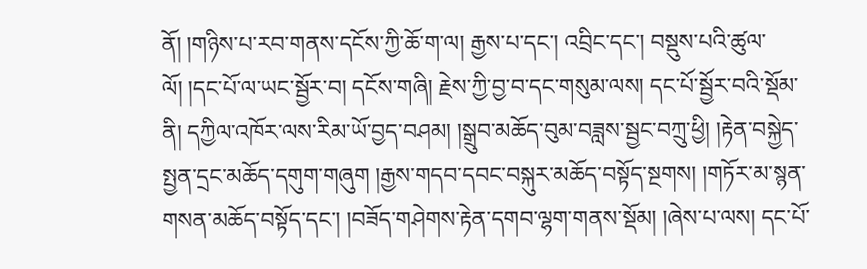ནོ། །གཉིས་པ་རབ་གནས་དངོས་ཀྱི་ཆོ་ག་ལ། རྒྱས་པ་དང་། འབྲིང་དང་། བསྡུས་པའི་ཚུལ་ལོ། །དང་པོ་ལ་ཡང་སྦྱོར་བ། དངོས་གཞི། རྗེས་ཀྱི་བྱ་བ་དང་གསུམ་ལས། དང་པོ་སྦྱོར་བའི་སྡོམ་ནི། དཀྱིལ་འཁོར་ལས་རིམ་ཡོ་བྱད་བཤམ། །སྒྲུབ་མཆོད་བུམ་བཟླས་སྦྱང་བཀྲུ་ཕྱི། །རྟེན་བསྐྱེད་སྤྱན་དྲང་མཆོད་དགུག་གཞུག །རྒྱས་གདབ་དབང་བསྐུར་མཆོད་བསྟོད་སྔགས། །གཏོར་མ་སྙན་གསན་མཆོད་བསྟོད་དང་། །བཟོད་གཤེགས་རྟེན་དགབ་ལྷག་གནས་སྡོམ། །ཞེས་པ་ལས། དང་པོ་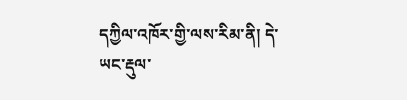དཀྱིལ་འཁོར་གྱི་ལས་རིམ་ནི། དེ་ཡང་རྡུལ་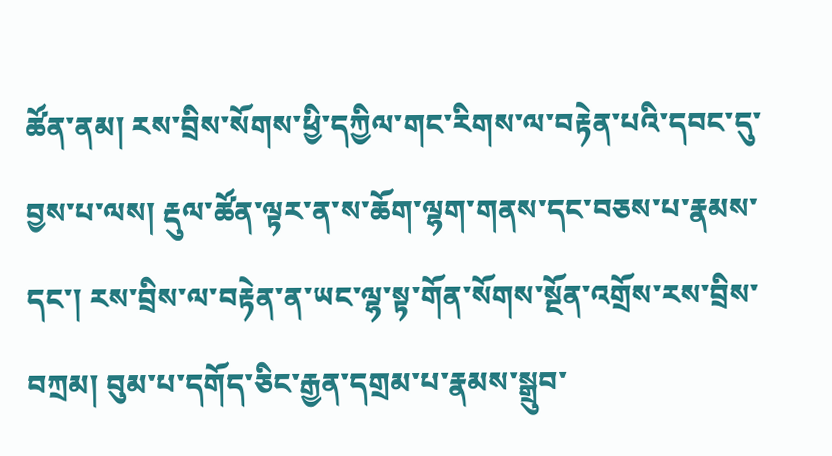ཚོན་ནམ། རས་བྲིས་སོགས་ཕྱི་དཀྱིལ་གང་རིགས་ལ་བརྟེན་པའི་དབང་དུ་བྱས་པ་ལས། རྡུལ་ཚོན་ལྟར་ན་ས་ཆོག་ལྷག་གནས་དང་བཅས་པ་རྣམས་དང་། རས་བྲིས་ལ་བརྟེན་ན་ཡང་ལྷ་སྟ་གོན་སོགས་སྔོན་འགྲོས་རས་བྲིས་བཀྲམ། བུམ་པ་དགོད་ཅིང་རྒྱན་དགྲམ་པ་རྣམས་སྒྲུབ་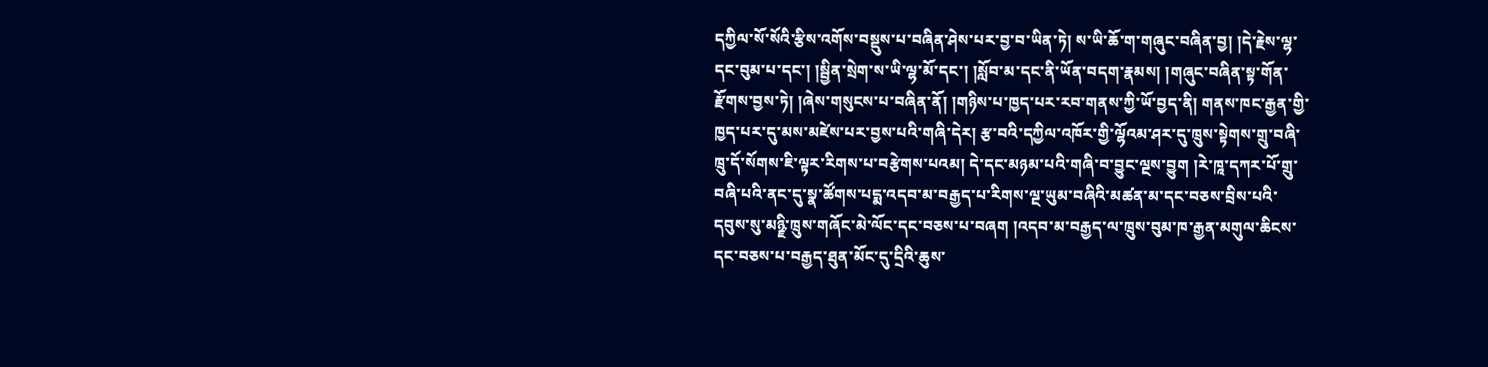དཀྱིལ་སོ་སོའི་རྩིས་འགོས་བསྡུས་པ་བཞིན་ཤེས་པར་བྱ་བ་ཡིན་ཏེ། ས་ཡི་ཆོ་ག་གཞུང་བཞིན་བྱ། །དེ་རྗེས་ལྷ་དང་བུམ་པ་དང་། །སྦྱིན་སྲེག་ས་ཡི་ལྷ་མོ་དང་། །སློབ་མ་དང་ནི་ཡོན་བདག་རྣམས། །གཞུང་བཞིན་སྟ་གོན་རྫོགས་བྱས་ཏེ། །ཞེས་གསུངས་པ་བཞིན་ནོ། །གཉིས་པ་ཁྱད་པར་རབ་གནས་ཀྱི་ཡོ་བྱད་ནི། གནས་ཁང་རྒྱན་གྱི་ཁྱད་པར་དུ་མས་མཛེས་པར་བྱས་པའི་གཞི་དེར། རྩ་བའི་དཀྱིལ་འཁོར་གྱི་ལྷོའམ་ཤར་དུ་ཁྲུས་སྟེགས་གྲུ་བཞི་ཁྲུ་དོ་སོགས་ཇི་ལྟར་རིགས་པ་བརྩེགས་པའམ། དེ་དང་མཉམ་པའི་གཞི་བ་བྱུང་ལྔས་བྱུག །རེ་ཁཱ་དཀར་པོ་གྲུ་བཞི་པའི་ནང་དུ་སྣ་ཚོགས་པདྨ་འདབ་མ་བརྒྱད་པ་རིགས་ལྔ་ཡུམ་བཞིའི་མཚན་མ་དང་བཅས་བྲིས་པའི་དབུས་སུ་མཉྫི་ཁྲུས་གཞོང་མེ་ལོང་དང་བཅས་པ་བཞག །འདབ་མ་བརྒྱད་ལ་ཁྲུས་བུམ་ཁ་རྒྱན་མགུལ་ཆིངས་དང་བཅས་པ་བརྒྱད་ཐུན་མོང་དུ་དྲིའི་ཆུས་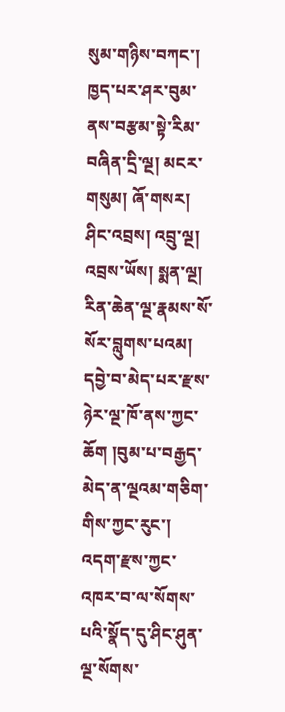སུམ་གཉིས་བཀང་། ཁྱད་པར་ཤར་བུམ་ནས་བརྩམ་སྟེ་རིམ་བཞིན་དྲི་ལྔ། མངར་གསུམ། ཞོ་གསར། ཤིང་འབྲས། འབྲུ་ལྔ། འབྲས་ཡོས། སྨན་ལྔ། རིན་ཆེན་ལྔ་རྣམས་སོ་སོར་བླུགས་པའམ། དབྱེ་བ་མེད་པར་རྫས་ཉེར་ལྔ་ཁོ་ནས་ཀྱང་ཆོག །བུམ་པ་བརྒྱད་མེད་ན་ལྔའམ་གཅིག་གིས་ཀྱང་རུང་། འདག་རྫས་ཀྱང་འཁར་བ་ལ་སོགས་པའི་སྣོད་དུ་ཤིང་ཤུན་ལྔ་སོགས་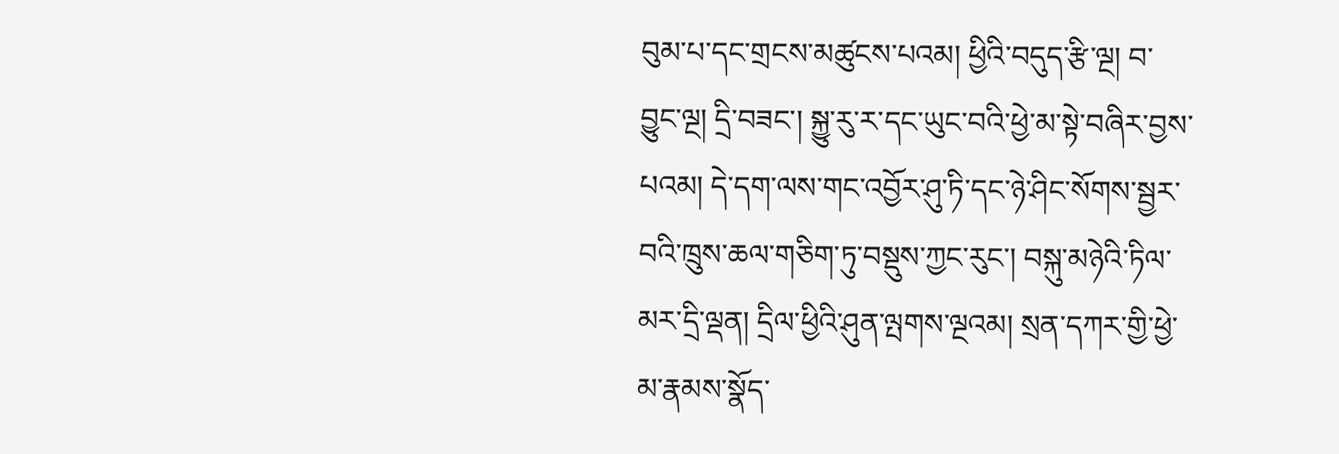བུམ་པ་དང་གྲངས་མཚུངས་པའམ། ཕྱིའི་བདུད་རྩི་ལྔ། བ་བྱུང་ལྔ། དྲི་བཟང་། སྐྱུ་རུ་ར་དང་ཡུང་བའི་ཕྱེ་མ་སྟེ་བཞིར་བྱས་པའམ། དེ་དག་ལས་གང་འབྱོར་ཤུ་ཏི་དང་ཉེ་ཤིང་སོགས་སྦྱར་བའི་ཁྲུས་ཆལ་གཅིག་ཏུ་བསྡུས་ཀྱང་རུང་། བསྐུ་མཉེའི་ཏིལ་མར་དྲི་ལྡན། དྲིལ་ཕྱིའི་ཤུན་ལྤགས་ལྔའམ། སྲན་དཀར་གྱི་ཕྱེ་མ་རྣམས་སྣོད་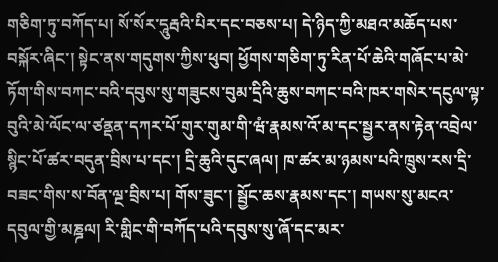གཅིག་ཏུ་བཀོད་པ། སོ་སོར་དཱུརྦའི་པིར་དང་བཅས་པ། དེ་ཉིད་ཀྱི་མཐའ་མཆོད་པས་བསྐོར་ཞིང་། སྟེང་ནས་གདུགས་ཀྱིས་ཕུབ། ཕྱོགས་གཅིག་ཏུ་རིན་པོ་ཆེའི་གཞོང་པ་མེ་ཏོག་གིས་བཀང་བའི་དབུས་སུ་གཟུངས་བུམ་དྲིའི་ཆུས་བཀང་བའི་ཁར་གསེར་དངུལ་ལྟ་བུའི་མེ་ལོང་ལ་ཙནྡན་དཀར་པོ་གུར་གུམ་གི་ཝཾ་རྣམས་འོ་མ་དང་སྦྱར་ནས་རྟེན་འབྲེལ་སྙིང་པོ་ཚར་བདུན་བྲིས་པ་དང་། དྲི་ཆུའི་དུང་ཞལ། ཁ་ཚར་མ་ཉམས་པའི་ཁྲུས་རས་དྲི་བཟང་གིས་ས་བོན་ལྔ་བྲིས་པ། གོས་ཟུང་། སྦྱོང་ཆས་རྣམས་དང་། གཡས་སུ་མངའ་དབུལ་གྱི་མཎྜལ། རི་གླིང་གི་བཀོད་པའི་དབུས་སུ་ཞོ་དང་མར་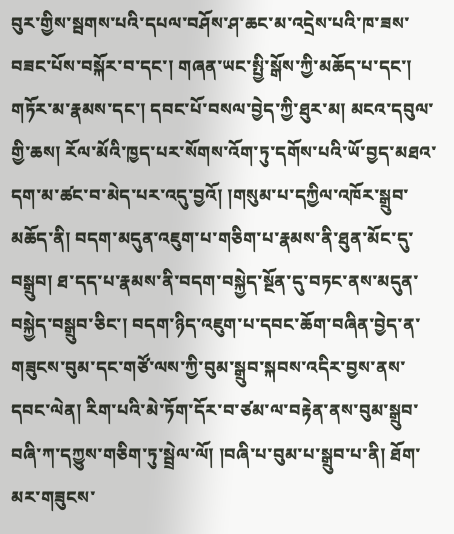བུར་གྱིས་སྦགས་པའི་དཔལ་བཤོས་ཤ་ཆང་མ་འདྲེས་པའི་ཁ་ཟས་བཟང་པོས་བསྐོར་བ་དང་། གཞན་ཡང་སྤྱི་སྒོས་ཀྱི་མཆོད་པ་དང་། གཏོར་མ་རྣམས་དང་། དབང་པོ་བསལ་བྱེད་ཀྱི་ཐུར་མ། མངའ་དབུལ་གྱི་ཆས། རོལ་མོའི་ཁྱད་པར་སོགས་འོག་ཏུ་དགོས་པའི་ཡོ་བྱད་མཐའ་དག་མ་ཚང་བ་མེད་པར་འདུ་བྱའོ། །གསུམ་པ་དཀྱིལ་འཁོར་སྒྲུབ་མཆོད་ནི། བདག་མདུན་འཇུག་པ་གཅིག་པ་རྣམས་ནི་ཐུན་མོང་དུ་བསྒྲུབ། ཐ་དད་པ་རྣམས་ནི་བདག་བསྐྱེད་སྔོན་དུ་བཏང་ནས་མདུན་བསྐྱེད་བསྒྲུབ་ཅིང་། བདག་ཉིད་འཇུག་པ་དབང་ཆོག་བཞིན་བྱེད་ན་གཟུངས་བུམ་དང་གཙོ་ལས་ཀྱི་བུམ་སྒྲུབ་སྐབས་འདིར་བྱས་ནས་དབང་ལེན། རིག་པའི་མེ་ཏོག་དོར་བ་ཙམ་ལ་བརྟེན་ནས་བུམ་སྒྲུབ་བཞི་ཀ་དཀྱུས་གཅིག་ཏུ་སྦྲེལ་ལོ། །བཞི་པ་བུམ་པ་སྒྲུབ་པ་ནི། ཐོག་མར་གཟུངས་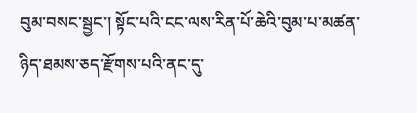བུམ་བསང་སྦྱང་། སྟོང་པའི་ངང་ལས་རིན་པོ་ཆེའི་བུམ་པ་མཚན་ཉིད་ཐམས་ཅད་རྫོགས་པའི་ནང་དུ་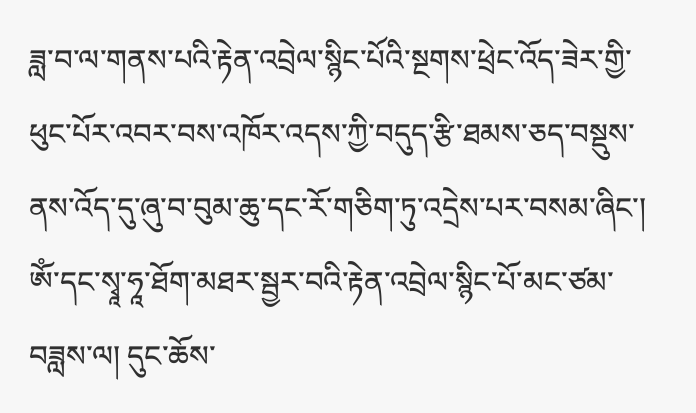ཟླ་བ་ལ་གནས་པའི་རྟེན་འབྲེལ་སྙིང་པོའི་སྔགས་ཕྲེང་འོད་ཟེར་གྱི་ཕུང་པོར་འབར་བས་འཁོར་འདས་ཀྱི་བདུད་རྩི་ཐམས་ཅད་བསྡུས་ནས་འོད་དུ་ཞུ་བ་བུམ་ཆུ་དང་རོ་གཅིག་ཏུ་འདྲེས་པར་བསམ་ཞིང་། ཨོཾ་དང་སྭཱ་ཧཱ་ཐོག་མཐར་སྦྱར་བའི་རྟེན་འབྲེལ་སྙིང་པོ་མང་ཙམ་བཟླས་ལ། དུང་ཆོས་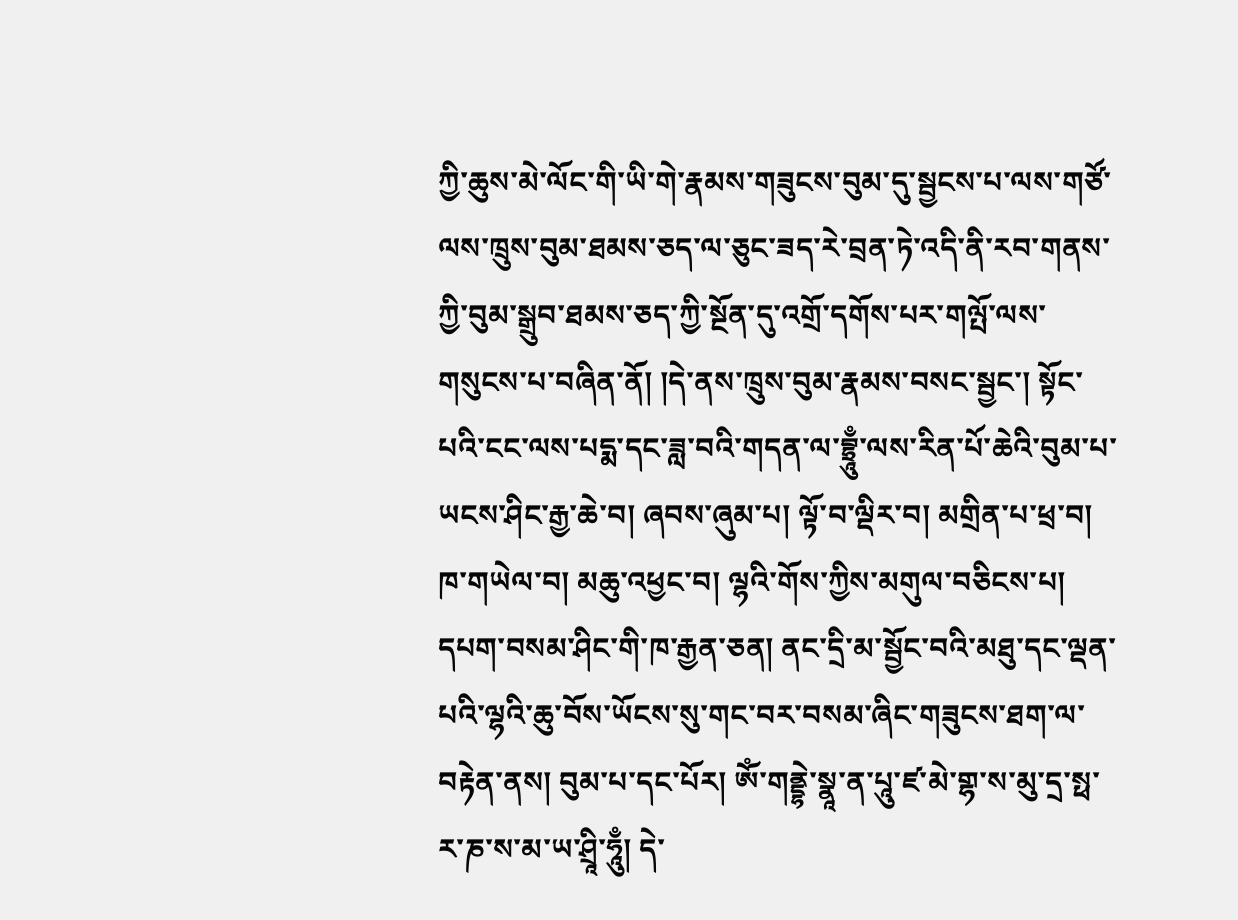ཀྱི་ཆུས་མེ་ལོང་གི་ཡི་གེ་རྣམས་གཟུངས་བུམ་དུ་སྦྱངས་པ་ལས་གཙོ་ལས་ཁྲུས་བུམ་ཐམས་ཅད་ལ་ཅུང་ཟད་རེ་བྲན་ཏེ་འདི་ནི་རབ་གནས་ཀྱི་བུམ་སྒྲུབ་ཐམས་ཅད་ཀྱི་སྔོན་དུ་འགྲོ་དགོས་པར་གལྤོ་ལས་གསུངས་པ་བཞིན་ནོ། །དེ་ནས་ཁྲུས་བུམ་རྣམས་བསང་སྦྱང་། སྟོང་པའི་ངང་ལས་པདྨ་དང་ཟླ་བའི་གདན་ལ་བྷྲཱུྃ་ལས་རིན་པོ་ཆེའི་བུམ་པ་ཡངས་ཤིང་རྒྱ་ཆེ་བ། ཞབས་ཞུམ་པ། ལྟོ་བ་ལྡིར་བ། མགྲིན་པ་ཕྲ་བ། ཁ་གཡེལ་བ། མཆུ་འཕྱང་བ། ལྷའི་གོས་ཀྱིས་མགུལ་བཅིངས་པ། དཔག་བསམ་ཤིང་གི་ཁ་རྒྱན་ཅན། ནང་དྲི་མ་སྦྱོང་བའི་མཐུ་དང་ལྡན་པའི་ལྷའི་ཆུ་བོས་ཡོངས་སུ་གང་བར་བསམ་ཞིང་གཟུངས་ཐག་ལ་བརྟེན་ནས། བུམ་པ་དང་པོར། ཨོཾ་གནྡྷེ་སྣཱ་ན་པཱུ་ཛ་མེ་གྷ་ས་མུ་དྲ་སྥ་ར་ཎ་ས་མ་ཡ་ཤྲཱི་ཧཱུྃ། དེ་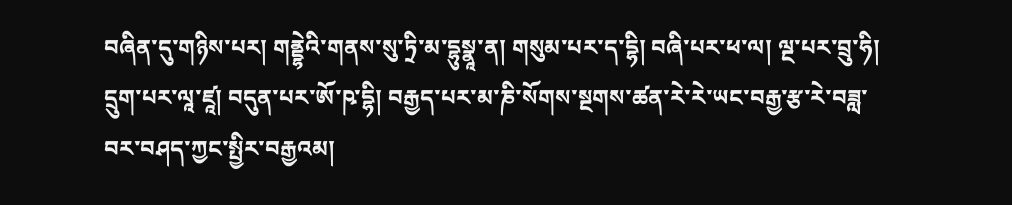བཞིན་དུ་གཉིས་པར། གནྡྷེའི་གནས་སུ་ཏྲི་མ་དྷུསྣཱ་ན། གསུམ་པར་ད་དྷི། བཞི་པར་ཕ་ལ། ལྔ་པར་བྲུ་ཧི། དྲུག་པར་ལཱ་ཛཱ། བདུན་པར་ཨོ་ཥ་དྷི། བརྒྱད་པར་མ་ཎི་སོགས་སྔགས་ཚན་རེ་རེ་ཡང་བརྒྱ་རྩ་རེ་བཟླ་བར་བཤད་ཀྱང་སྤྱིར་བརྒྱའམ།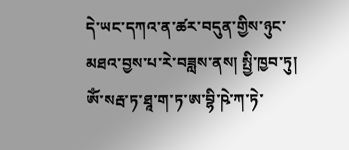དེ་ཡང་དཀའ་ན་ཚར་བདུན་གྱིས་ཉུང་མཐའ་བྱས་པ་རེ་བཟླས་ནས། སྤྱི་ཁྱབ་ཏུ། ཨོཾ་སརྦ་ཏ་ཐཱ་ག་ཏ་ཨ་བྷི་ཥེ་ཀ་ཏེ་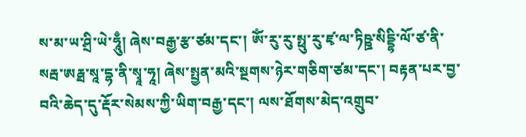ས་མ་ཡ་ཤྲི་ཡེ་ཧཱུྃ། ཞེས་བརྒྱ་རྩ་ཙམ་དང་། ཨོཾ་རུ་རུ་སྥུ་རུ་ཛྭ་ལ་ཏིཥྛ་སིདྡྷི་ལོ་ཙ་ནི་སརྦ་ཨརྠ་སཱ་དྷ་ནི་སྭཱ་ཧཱ། ཞེས་སྤྱན་མའི་སྔགས་ཉེར་གཅིག་ཙམ་དང་། བརྟན་པར་བྱ་བའི་ཆེད་དུ་རྡོར་སེམས་ཀྱི་ཡིག་བརྒྱ་དང་། ལས་ཐོགས་མེད་འགྲུབ་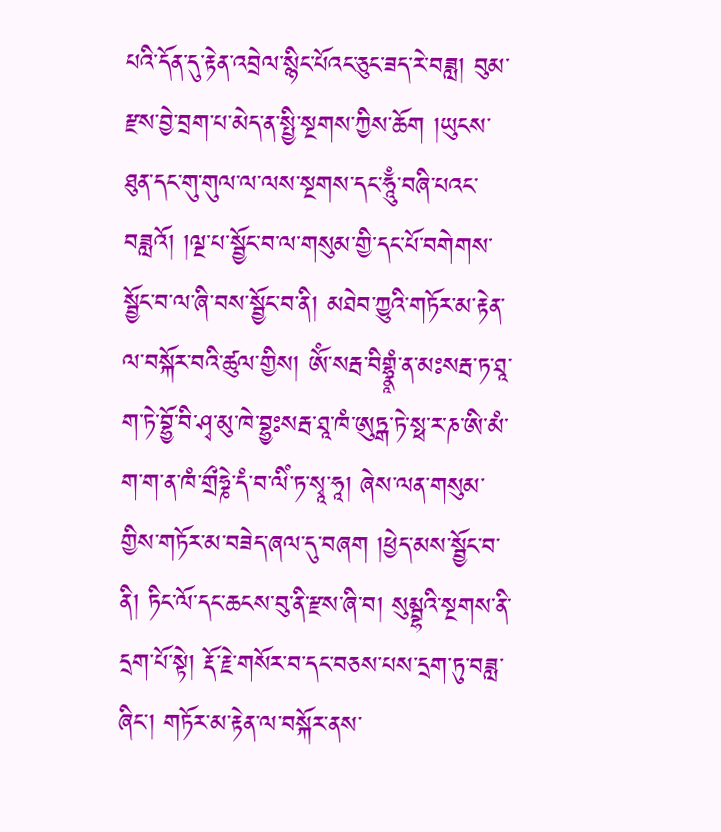པའི་དོན་དུ་རྟེན་འབྲེལ་སྙིང་པོའང་ཅུང་ཟད་རེ་བཟླ། བུམ་རྫས་བྱེ་བྲག་པ་མེད་ན་སྤྱི་སྔགས་ཀྱིས་ཆོག །ཡུངས་ཐུན་དང་གུ་གུལ་ལ་ལས་སྔགས་དང་ཧཱུྃ་བཞི་པའང་བཟླའོ། །ལྔ་པ་སྦྱོང་བ་ལ་གསུམ་གྱི་དང་པོ་བགེགས་སྦྱོང་བ་ལ་ཞི་བས་སྦྱོང་བ་ནི། མཐེབ་ཀྱུའི་གཏོར་མ་རྟེན་ལ་བསྐོར་བའི་ཚུལ་གྱིས། ཨོཾ་སརྦ་བིགྷྣཱཾ་ན་མཿསརྦ་ཏ་ཐཱ་ག་ཏེ་བྷྱོ་བི་ཤྭ་མུ་ཁེ་བྷྱཿསརྦ་ཐཱ་ཁཾ་ཨུཏྒ་ཏེ་སྥ་ར་ཎ་ཨི་མཾ་ག་ག་ན་ཁཾ་གྲྀཧྞེ་དཾ་བ་ལིཾ་ཏ་སྭཱ་ཧཱ། ཞེས་ལན་གསུམ་གྱིས་གཏོར་མ་བཟེད་ཞལ་དུ་བཞག །ཕྱེད་མས་སྦྱོང་བ་ནི། ཏིང་ལོ་དང་ཆངས་བུ་ནི་རྫས་ཞི་བ། སུམྦྷའི་སྔགས་ནི་དྲག་པོ་སྟེ། རྡོ་རྗེ་གསོར་བ་དང་བཅས་པས་དྲག་ཏུ་བཟླ་ཞིང་། གཏོར་མ་རྟེན་ལ་བསྐོར་ནས་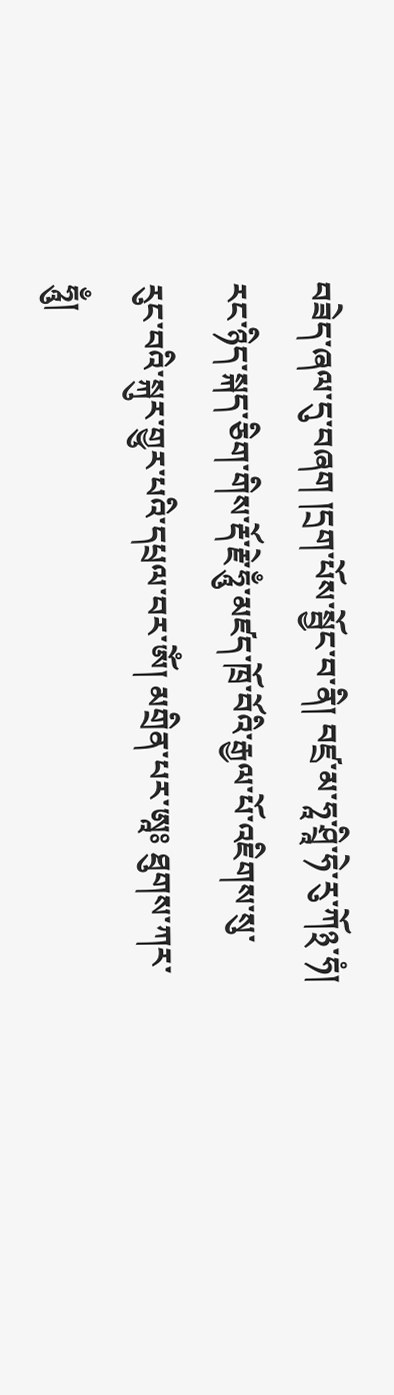བཟེད་ཞལ་དུ་བཞག །དྲག་པོས་སྦྱོང་བ་ནི། བཛྲ་མ་ཧཱ་ཤྲཱི་ཧེ་རུ་ཀོ྅་ཧཾ། རང་ཉིད་སྐད་ཅིག་གིས་རྡོ་རྗེ་ཧཱུྃ་མཛད་ཁྲོ་བོའི་རྒྱལ་པོ་འཇིགས་སུ་རུང་བའི་སྐུར་གྱུར་པའི་དཔྲལ་བར་ཨོཾ། མགྲིན་པར་ཨཱཿ ཐུགས་ཀར་ཧཱུྃ།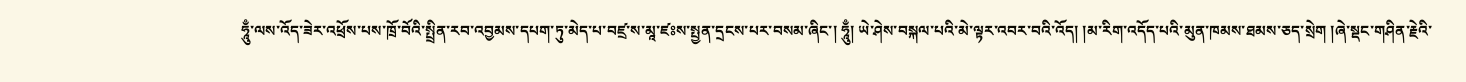ཧཱུྃ་ལས་འོད་ཟེར་འཕྲོས་པས་ཁྲོ་བོའི་སྤྲིན་རབ་འབྱམས་དཔག་ཏུ་མེད་པ་བཛྲ་ས་མཱ་ཛཿས་སྤྱན་དྲངས་པར་བསམ་ཞིང་། ཧཱུྃ། ཡེ་ཤེས་བསྐལ་པའི་མེ་ལྟར་འབར་བའི་འོད། །མ་རིག་འདོད་པའི་མུན་ཁམས་ཐམས་ཅད་སྲེག །ཞེ་སྡང་གཤིན་རྗེའི་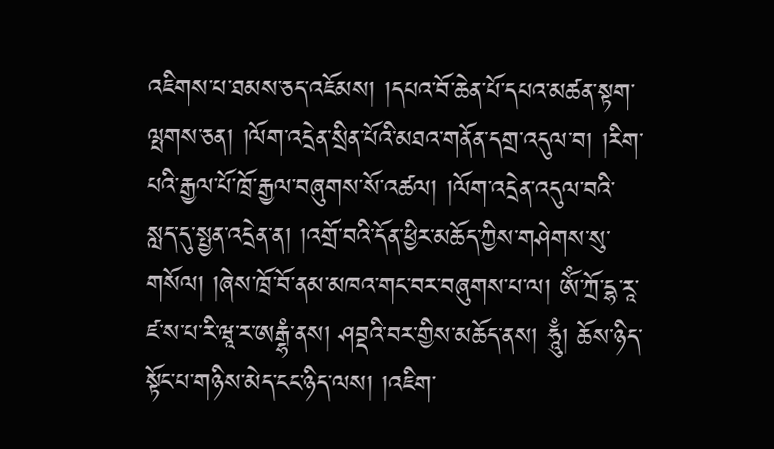འཇིགས་པ་ཐམས་ཅད་འཇོམས། །དཔའ་བོ་ཆེན་པོ་དཔའ་མཚན་སྟག་ལྤགས་ཅན། །ལོག་འདྲེན་སྲིན་པོའི་མཐའ་གནོན་དགྲ་འདུལ་བ། །རིག་པའི་རྒྱལ་པོ་ཁྲོ་རྒྱལ་བཞུགས་སོ་འཚལ། །ལོག་འདྲེན་འདུལ་བའི་སླད་དུ་སྤྱན་འདྲེན་ན། །འགྲོ་བའི་དོན་ཕྱིར་མཆོད་ཀྱིས་གཤེགས་སུ་གསོལ། །ཞེས་ཁྲོ་བོ་ནམ་མཁའ་གང་བར་བཞུགས་པ་ལ། ཨོཾ་ཀྲོ་དྷ་རཱ་ཛ་ས་པ་རི་ཝཱ་ར་ཨརྒྷཾ་ནས། ཤབྡའི་བར་གྱིས་མཆོད་ནས། ཧཱུྃ། ཆོས་ཉིད་སྟོང་པ་གཉིས་མེད་ངང་ཉིད་ལས། །འཇིག་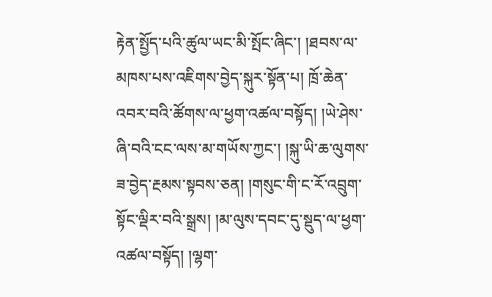རྟེན་སྤྱོད་པའི་ཚུལ་ཡང་མི་སྤོང་ཞིང་། །ཐབས་ལ་མཁས་པས་འཇིགས་བྱེད་སྐུར་སྟོན་པ། ཁྲོ་ཆེན་འབར་བའི་ཚོགས་ལ་ཕྱག་འཚལ་བསྟོད། །ཡེ་ཤེས་ཞི་བའི་ངང་ལས་མ་གཡོས་ཀྱང་། །སྐུ་ཡི་ཆ་ལུགས་ཟ་བྱེད་རྔམས་སྟབས་ཅན། །གསུང་གི་ང་རོ་འབྲུག་སྟོང་ལྡིར་བའི་སྒྲས། །མ་ལུས་དབང་དུ་སྡུད་ལ་ཕྱག་འཚལ་བསྟོད། །ལྷག་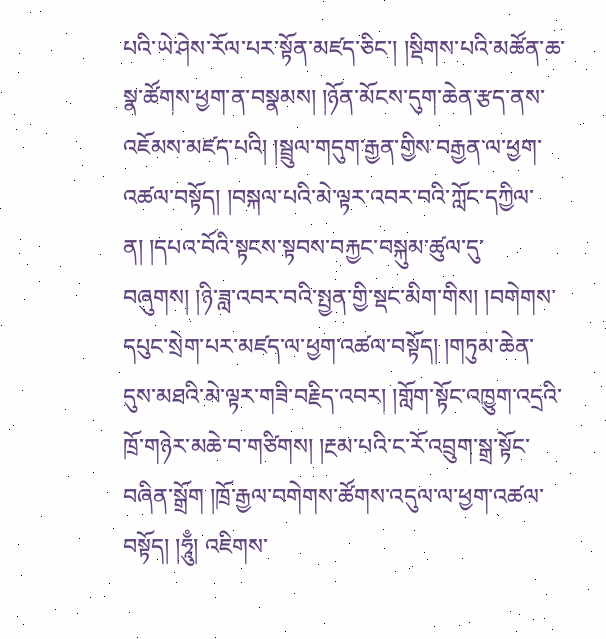པའི་ཡེ་ཤེས་རོལ་པར་སྟོན་མཛད་ཅིང་། །སྡིགས་པའི་མཚོན་ཆ་སྣ་ཚོགས་ཕྱག་ན་བསྣམས། །ཉོན་མོངས་དུག་ཆེན་རྩད་ནས་འཇོམས་མཛད་པའི། །སྦྲུལ་གདུག་རྒྱན་གྱིས་བརྒྱན་ལ་ཕྱག་འཚལ་བསྟོད། །བསྐལ་པའི་མེ་ལྟར་འབར་བའི་ཀློང་དཀྱིལ་ན། །དཔའ་བོའི་སྟངས་སྟབས་བརྐྱང་བསྐུམ་ཚུལ་དུ་བཞུགས། །ཉི་ཟླ་འབར་བའི་སྤྱན་གྱི་སྡང་མིག་གིས། །བགེགས་དཔུང་སྲེག་པར་མཛད་ལ་ཕྱག་འཚལ་བསྟོད། །གཏུམ་ཆེན་དུས་མཐའི་མེ་ལྟར་གཟི་བརྗིད་འབར། །གློག་སྟོང་འཁྱུག་འདྲའི་ཁྲོ་གཉེར་མཆེ་བ་གཙིགས། །རྔམ་པའི་ང་རོ་འབྲུག་སྒྲ་སྟོང་བཞིན་སྒྲོག །ཁྲོ་རྒྱལ་བགེགས་ཚོགས་འདུལ་ལ་ཕྱག་འཚལ་བསྟོད། །ཧཱུྃ། འཇིགས་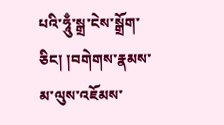པའི་ཧཱུྃ་སྒྲ་ངེས་སྒྲོག་ཅིང། །བགེགས་རྣམས་མ་ལུས་འཇོམས་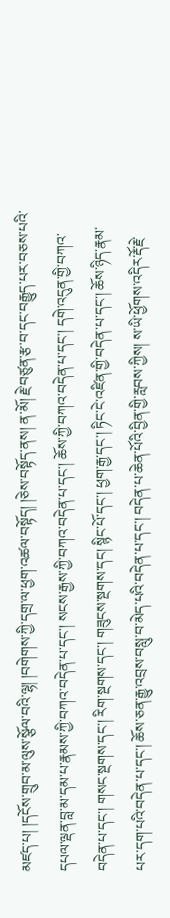མཛད་པ། །དངོས་གྲུབ་མ་ལུས་སྩོལ་བའི་ལྷ། །བགེགས་ཀྱི་དགྲ་ལ་ཕྱག་འཚལ་བསྟོད། །ཅེས་བསྟོད་ནས། ན་མོ། རྗེ་བཙུན་རྩ་བ་དང་བརྒྱུད་པར་བཅས་པའི་དཔལ་ལྡན་བླ་མ་དམ་པ་རྣམས་ཀྱི་བཀའ་བདེན་པ་དང་། སངས་རྒྱས་ཀྱི་བཀའ་བདེན་པ་དང་། ཆོས་ཀྱི་བཀའ་བདེན་པ་དང་། དགེ་འདུན་གྱི་བཀའ་བདེན་པ་དང་། གསང་སྔགས་དང་། རིག་སྔགས་དང་། གཟུངས་སྔགས་དང། སྙིང་པོ་དང་། ཕྱག་རྒྱ་དང་། ཏིང་ངེ་འཛིན་གྱི་བདེན་པ་དང་། ཆོས་ཉིད་རྣམ་པར་དག་པའི་བདེན་པ་དང་། ཆོས་ཅན་རྒྱུ་འབྲས་བསླུ་བ་མེད་པའི་བདེན་པ་དང་། བདེན་པ་ཆེན་པོའི་བྱིན་གྱི་རླབས་ཀྱིས། ས་ཡི་ཕྱོགས་འདིར་རྡོ་རྗེ་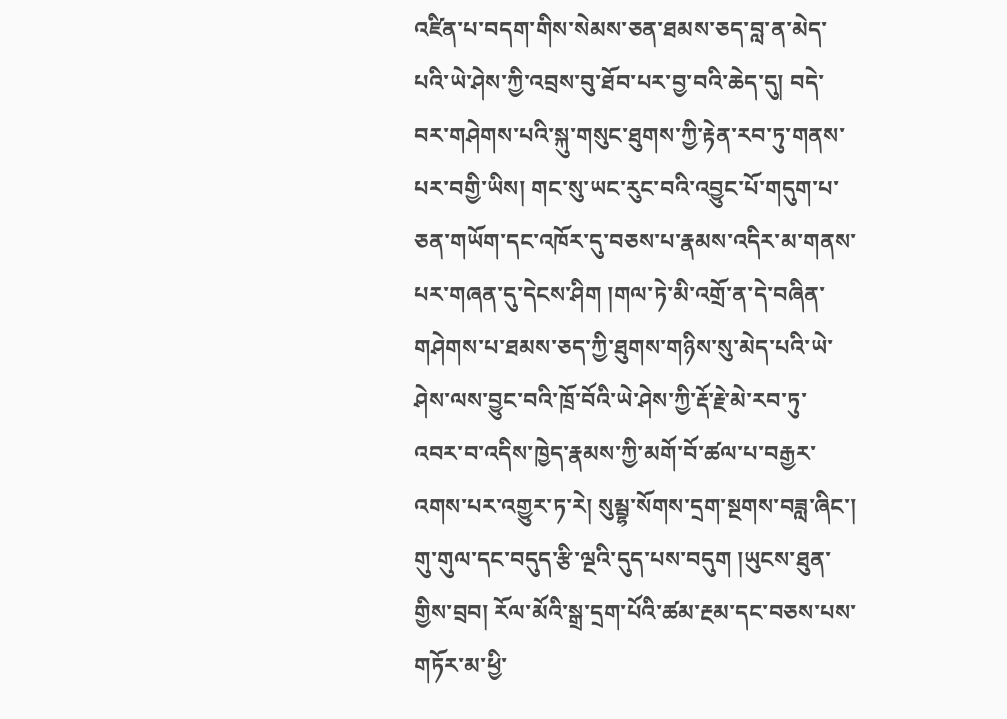འཛིན་པ་བདག་གིས་སེམས་ཅན་ཐམས་ཅད་བླ་ན་མེད་པའི་ཡེ་ཤེས་ཀྱི་འབྲས་བུ་ཐོབ་པར་བྱ་བའི་ཆེད་དུ། བདེ་བར་གཤེགས་པའི་སྐུ་གསུང་ཐུགས་ཀྱི་རྟེན་རབ་ཏུ་གནས་པར་བགྱི་ཡིས། གང་སུ་ཡང་རུང་བའི་འབྱུང་པོ་གདུག་པ་ཅན་གཡོག་དང་འཁོར་དུ་བཅས་པ་རྣམས་འདིར་མ་གནས་པར་གཞན་དུ་དེངས་ཤིག །གལ་ཏེ་མི་འགྲོ་ན་དེ་བཞིན་གཤེགས་པ་ཐམས་ཅད་ཀྱི་ཐུགས་གཉིས་སུ་མེད་པའི་ཡེ་ཤེས་ལས་བྱུང་བའི་ཁྲོ་བོའི་ཡེ་ཤེས་ཀྱི་རྡོ་རྗེ་མེ་རབ་ཏུ་འབར་བ་འདིས་ཁྱེད་རྣམས་ཀྱི་མགོ་བོ་ཚལ་པ་བརྒྱར་འགས་པར་འགྱུར་ཏ་རེ། སུམྦྷ་སོགས་དྲག་སྔགས་བཟླ་ཞིང་། གུ་གུལ་དང་བདུད་རྩི་ལྔའི་དུད་པས་བདུག །ཡུངས་ཐུན་གྱིས་བྲབ། རོལ་མོའི་སྒྲ་དྲག་པོའི་ཚམ་རྔམ་དང་བཅས་པས་གཏོར་མ་ཕྱི་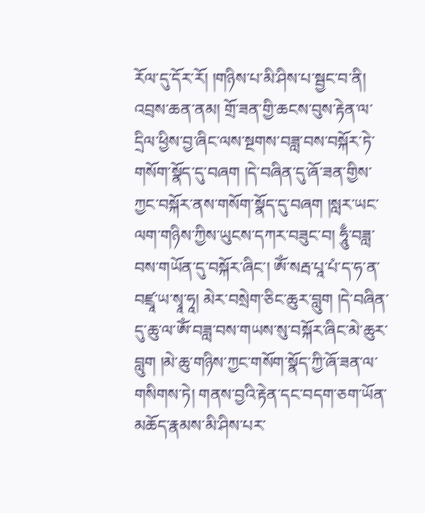རོལ་དུ་དོར་རོ། །གཉིས་པ་མི་ཤིས་པ་སྦྱང་བ་ནི། འབྲས་ཆན་ནམ། གྲོ་ཟན་གྱི་ཆངས་བུས་རྟེན་ལ་དྲིལ་ཕྱིས་བྱ་ཞིང་ལས་སྔགས་བཟླ་བས་བསྐོར་ཏེ་གསོག་སྣོད་དུ་བཞག །དེ་བཞིན་དུ་ཞོ་ཟན་གྱིས་ཀྱང་བསྐོར་ནས་གསོག་སྣོད་དུ་བཞག །སླར་ཡང་ལག་གཉིས་ཀྱིས་ཡུངས་དཀར་བཟུང་བ། ཧཱུྃ་བཟླ་བས་གཡོན་དུ་བསྐོར་ཞིང་། ཨོཾ་སརྦ་པཱ་པཾ་ད་ཧ་ན་བཛྲཱ་ཡ་སྭཱ་ཧཱ། མེར་བསྲེག་ཅིང་ཆུར་བླུག །དེ་བཞིན་དུ་ཆུ་ལ་ཨོཾ་བཟླ་བས་གཡས་སུ་བསྐོར་ཞིང་མེ་ཆུར་བླུག །མེ་ཆུ་གཉིས་ཀྱང་གསོག་སྣོད་ཀྱི་ཞོ་ཟན་ལ་གསིགས་ཏེ། གནས་བྱའི་རྟེན་དང་བདག་ཅག་ཡོན་མཆོད་རྣམས་མི་ཤིས་པར་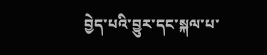བྱེད་པའི་བྱུར་དང་སྐལ་པ་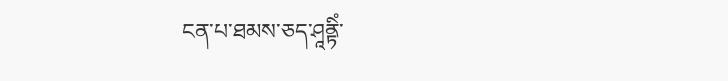ངན་པ་ཐམས་ཅད་ཤཱནྟིཾ་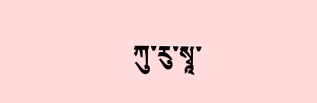ཀུ་རུ་སྭཱ་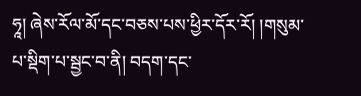ཧཱ། ཞེས་རོལ་མོ་དང་བཅས་པས་ཕྱིར་དོར་རོ། །གསུམ་པ་སྡིག་པ་སྦྱང་བ་ནི། བདག་དང་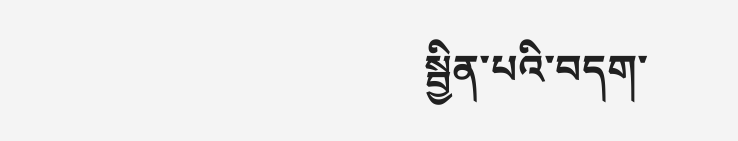སྦྱིན་པའི་བདག་